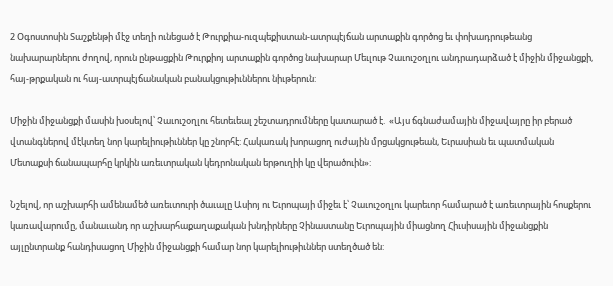2 Օգոստոսին Տաշքենթի մէջ տեղի ունեցած է Թուրքիա-ուզպեքիստան-ատրպէյճան արտաքին գործոց եւ փոխադրութեանց նախարարներու ժողով, որուն ընթացքին Թուրքիոյ արտաքին գործոց նախարար Մեւլութ Չաւուշօղլու անդրադարձած է միջին միջանցքի, հայ-թրքական ու հայ-ատրպէյճանական բանակցութիւններու նիւթերուն:

Միջին միջանցքի մասին խօսելով՝ Չաւուշօղլու հետեւեալ շեշտադրումները կատարած է.  «Այս ճգնաժամային միջավայրը իր բերած վտանգներով մէկտեղ նոր կարելիութիւններ կը շնորհէ: Հակառակ խորացող ուժային մրցակցութեան, Եւրասիան եւ պատմական Մետաքսի ճանապարհը կրկին առեւտրական կեդրոնական երթուղիի կը վերածուին»:

Նշելով, որ աշխարհի ամենամեծ առեւտուրի ծաւալը Ասիոյ ու Եւրոպայի միջեւ է՝ Չաւուշօղլու կարեւոր համարած է առեւտրային հոսքերու կառավարումը, մանաւանդ որ աշխարհաքաղաքական խնդիրները Չինաստանը Եւրոպային միացնող Հիւսիսային միջանցքին այլընտրանք հանդիսացող Միջին միջանցքի համար նոր կարելիութիւններ ստեղծած են: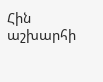Հին աշխարհի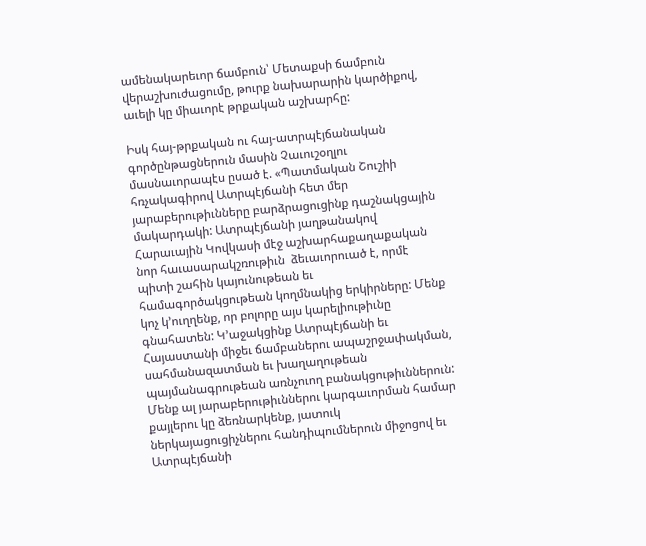ամենակարեւոր ճամբուն՝ Մետաքսի ճամբուն վերաշխուժացումը, թուրք նախարարին կարծիքով, աւելի կը միաւորէ թրքական աշխարհը:

Իսկ հայ-թրքական ու հայ-ատրպէյճանական գործընթացներուն մասին Չաւուշօղլու մասնաւորապէս ըսած է. «Պատմական Շուշիի հռչակագիրով Ատրպէյճանի հետ մեր յարաբերութիւնները բարձրացուցինք դաշնակցային մակարդակի: Ատրպէյճանի յաղթանակով Հարաւային Կովկասի մէջ աշխարհաքաղաքական նոր հաւասարակշռութիւն  ձեւաւորուած է, որմէ պիտի շահին կայունութեան եւ համագործակցութեան կողմնակից երկիրները: Մենք կոչ կ’ուղղենք, որ բոլորը այս կարելիութիւնը գնահատեն: Կ’աջակցինք Ատրպէյճանի եւ Հայաստանի միջեւ ճամբաներու ապաշրջափակման, սահմանազատման եւ խաղաղութեան պայմանագրութեան առնչուող բանակցութիւններուն: Մենք ալ յարաբերութիւններու կարգաւորման համար քայլերու կը ձեռնարկենք, յատուկ ներկայացուցիչներու հանդիպումներուն միջոցով եւ Ատրպէյճանի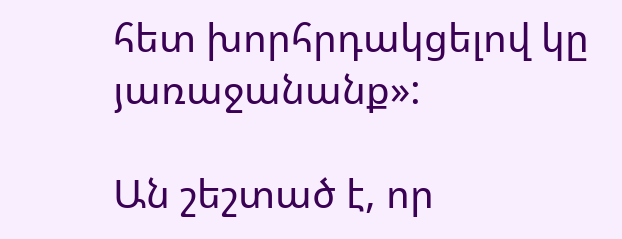հետ խորհրդակցելով կը յառաջանանք»:

Ան շեշտած է, որ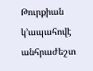Թուրքիան կ’ապահովէ անհրաժեշտ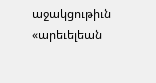աջակցութիւն «արեւելեան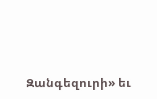Զանգեզուրի» եւ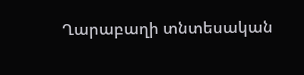Ղարաբաղի տնտեսական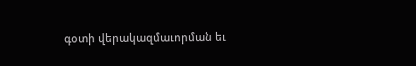գօտի վերակազմաւորման եւ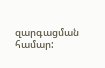զարգացման համար: